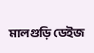মালগুড়ি ডেইজ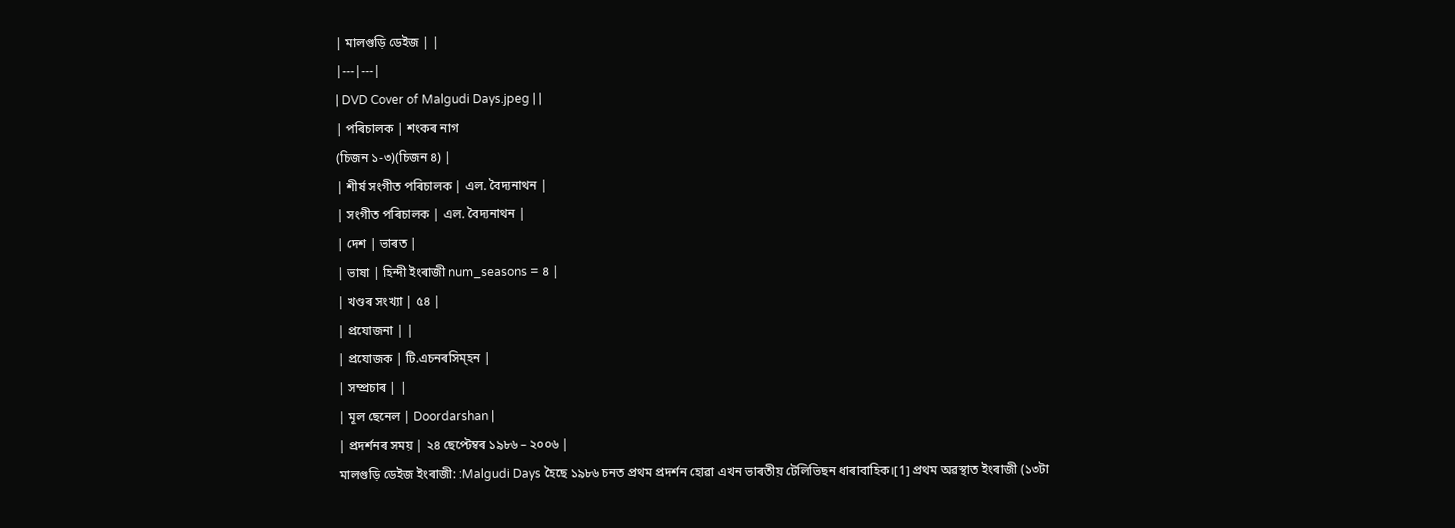| মালগুড়ি ডেইজ | |
|---|---|
| DVD Cover of Malgudi Days.jpeg | |
| পৰিচালক | শংকৰ নাগ
(চিজন ১-৩)(চিজন ৪) |
| শীৰ্ষ সংগীত পৰিচালক | এল. বৈদ্যনাথন |
| সংগীত পৰিচালক | এল. বৈদ্যনাথন |
| দেশ | ভাৰত |
| ভাষা | হিন্দী ইংৰাজী num_seasons = ৪ |
| খণ্ডৰ সংখ্যা | ৫৪ |
| প্ৰযোজনা | |
| প্ৰযোজক | টি.এচনৰসিম্হন |
| সম্প্ৰচাৰ | |
| মূল ছেনেল | Doordarshan |
| প্ৰদৰ্শনৰ সময় | ২৪ ছেপ্টেম্বৰ ১৯৮৬ – ২০০৬ |
মালগুড়ি ডেইজ ইংৰাজী: :Malgudi Days হৈছে ১৯৮৬ চনত প্ৰথম প্ৰদৰ্শন হোৱা এখন ভাৰতীয় টেলিভিছন ধাৰাবাহিক।[1] প্ৰথম অৱস্থাত ইংৰাজী (১৩টা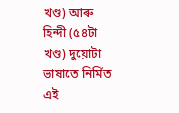খণ্ড) আৰু হিন্দী (৫৪টা খণ্ড) দুয়োটা ভাষাতে নিৰ্মিত এই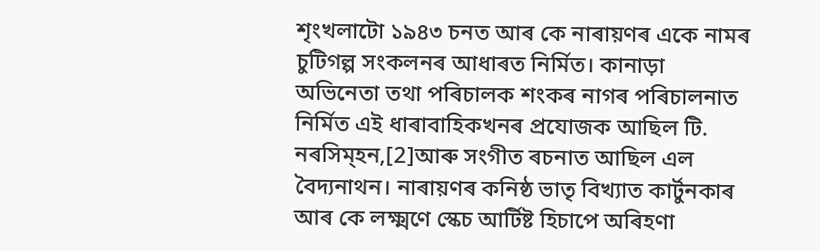শৃংখলাটো ১৯৪৩ চনত আৰ কে নাৰায়ণৰ একে নামৰ চুটিগল্প সংকলনৰ আধাৰত নিৰ্মিত। কানাড়া অভিনেতা তথা পৰিচালক শংকৰ নাগৰ পৰিচালনাত নিৰ্মিত এই ধাৰাবাহিকখনৰ প্ৰযোজক আছিল টি. নৰসিম্হন,[2]আৰু সংগীত ৰচনাত আছিল এল বৈদ্যনাথন। নাৰায়ণৰ কনিষ্ঠ ভাতৃ বিখ্যাত কাৰ্টুনকাৰ আৰ কে লক্ষ্মণে স্কেচ আৰ্টিষ্ট হিচাপে অৰিহণা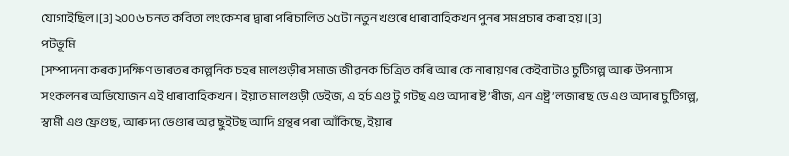যোগাইছিল।[3] ২০০৬ চনত কবিতা লংকেশৰ দ্বাৰা পৰিচালিত ১৫টা নতুন খণ্ডৰে ধাৰাবাহিকখন পুনৰ সমপ্ৰচাৰ কৰা হয়।[3]
পটভূমি
[সম্পাদনা কৰক]দক্ষিণ ভাৰতৰ কাল্পনিক চহৰ মালগুড়ীৰ সমাজ জীৱনক চিত্ৰিত কৰি আৰ কে নাৰায়ণৰ কেইবাটাও চুটিগল্প আৰু উপন্যাস সংকলনৰ অভিযোজন এই ধাৰাবাহিকখন। ইয়াত মালগুড়ী ডেইজ, এ হৰ্চ এণ্ড টু গটছ এণ্ড অদাৰ ষ্ট’ৰীজ, এন এষ্ট্ৰ’লজাৰছ ডে এণ্ড অদাৰ চুটিগল্প, স্বামী এণ্ড ফ্ৰেণ্ডছ, আৰু দ্য ভেণ্ডাৰ অৱ ছুইটছ আদি গ্ৰন্থৰ পৰা আঁকিছে, ইয়াৰ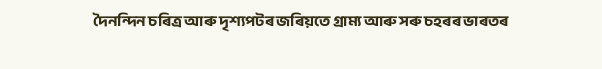দৈনন্দিন চৰিত্ৰ আৰু দৃশ্যপটৰ জৰিয়তে গ্ৰাম্য আৰু সৰু চহৰৰ ভাৰতৰ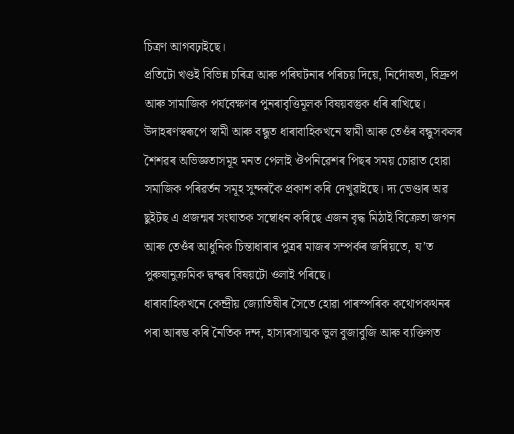চিত্ৰণ আগবঢ়াইছে।
প্ৰতিটো খণ্ডই বিভিন্ন চৰিত্ৰ আৰু পৰিঘটনাৰ পৰিচয় দিয়ে, নিৰ্দোষতা, বিদ্ৰুপ আৰু সামাজিক পৰ্যবেক্ষণৰ পুনৰাবৃত্তিমূলক বিষয়বস্তুক ধৰি ৰাখিছে। উদাহৰণস্বৰূপে স্বামী আৰু বন্ধুত ধাৰাবাহিকখনে স্বামী আৰু তেওঁৰ বন্ধুসকলৰ শৈশৱৰ অভিজ্ঞতাসমূহ মনত পেলাই ঔপনিৱেশৰ পিছৰ সময় চোৱাত হোৱা সমাজিক পৰিৱৰ্তন সমূহ সুন্দৰকৈ প্ৰকাশ কৰি দেখুৱাইছে। দ্য ভেণ্ডাৰ অৱ ছুইটছ এ প্ৰজন্মৰ সংঘাতক সম্বোধন কৰিছে এজন বৃদ্ধ মিঠাই বিক্ৰেতা জগন আৰু তেওঁৰ আধুনিক চিন্তাধাৰাৰ পুত্ৰৰ মাজৰ সম্পৰ্কৰ জৰিয়তে, য’ত পুৰুষানুক্ৰমিক দ্বন্দ্বৰ বিষয়টো ওলাই পৰিছে।
ধাৰাবাহিকখনে কেন্দ্ৰীয় জ্যোতিষীৰ সৈতে হোৱা পাৰস্পৰিক কথোপকথনৰ পৰা আৰম্ভ কৰি নৈতিক দন্দ, হাস্যৰসাত্মক ভুল বুজাবুজি আৰু ব্যক্তিগত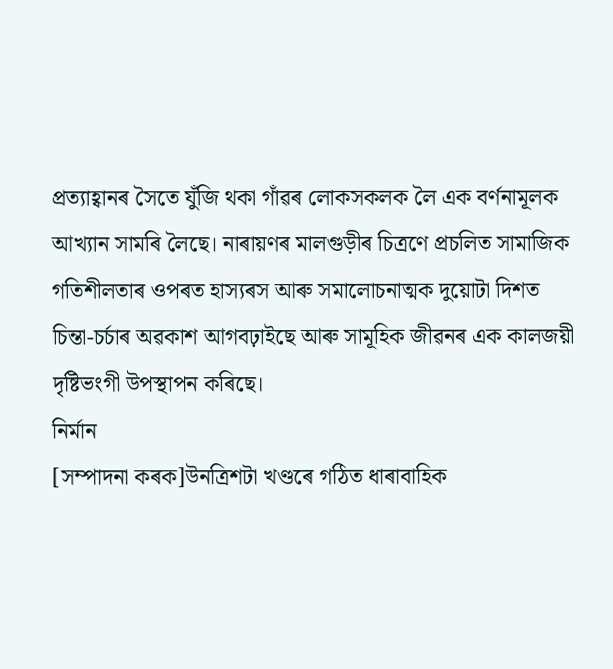প্ৰত্যাহ্বানৰ সৈতে যুঁজি থকা গাঁৱৰ লোকসকলক লৈ এক বৰ্ণনামূলক আখ্যান সামৰি লৈছে। নাৰায়ণৰ মালগুড়ীৰ চিত্ৰণে প্ৰচলিত সামাজিক গতিশীলতাৰ ওপৰত হাস্যৰস আৰু সমালোচনাত্মক দুয়োটা দিশত চিন্তা-চৰ্চাৰ অৱকাশ আগবঢ়াইছে আৰু সামূহিক জীৱনৰ এক কালজয়ী দৃষ্টিভংগী উপস্থাপন কৰিছে।
নিৰ্মান
[সম্পাদনা কৰক]উনত্ৰিশটা খণ্ডৰে গঠিত ধাৰাবাহিক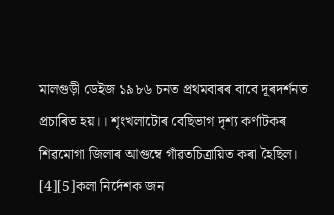মালগুড়ী ডেইজ ১৯৮৬ চনত প্ৰথমবাৰৰ বাবে দূৰদৰ্শনত প্ৰচাৰিত হয়।। শৃংখলাটোৰ বেছিভাগ দৃশ্য কৰ্ণাটকৰ শিৱমোগা জিলাৰ আগুম্বে গাঁৱতচিত্ৰায়িত কৰা হৈছিল। [4][5]কলা নিৰ্দেশক জন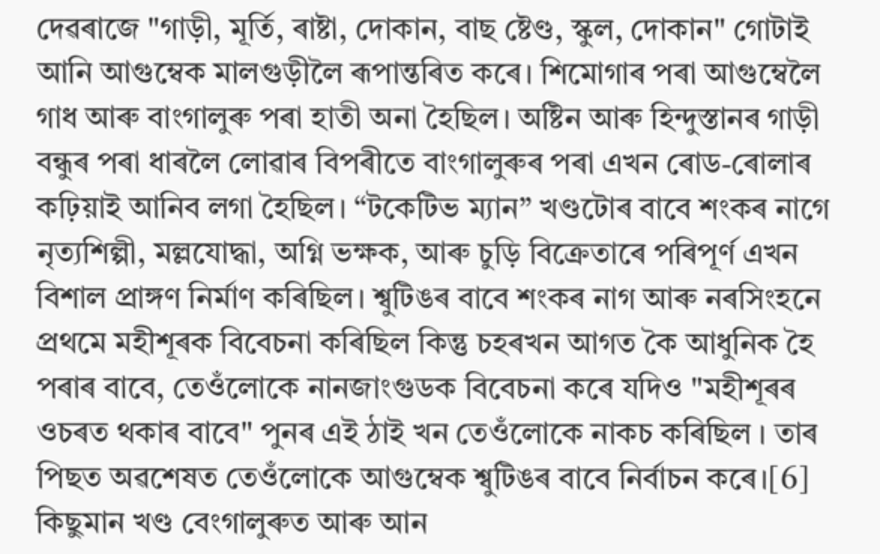দেৱৰাজে "গাড়ী, মূৰ্তি, ৰাষ্টা, দোকান, বাছ ষ্টেণ্ড, স্কুল, দোকান" গোটাই আনি আগুম্বেক মালগুড়ীলৈ ৰূপান্তৰিত কৰে। শিমোগাৰ পৰা আগুম্বেলৈ গাধ আৰু বাংগালুৰু পৰা হাতী অনা হৈছিল। অষ্টিন আৰু হিন্দুস্তানৰ গাড়ী বন্ধুৰ পৰা ধাৰলৈ লোৱাৰ বিপৰীতে বাংগালুৰুৰ পৰা এখন ৰোড-ৰোলাৰ কঢ়িয়াই আনিব লগা হৈছিল। “টকেটিভ ম্যান” খণ্ডটোৰ বাবে শংকৰ নাগে নৃত্যশিল্পী, মল্লযোদ্ধা, অগ্নি ভক্ষক, আৰু চুড়ি বিক্ৰেতাৰে পৰিপূৰ্ণ এখন বিশাল প্ৰাঙ্গণ নির্মাণ কৰিছিল। শ্ৱুটিঙৰ বাবে শংকৰ নাগ আৰু নৰসিংহনে প্ৰথমে মহীশূৰক বিবেচনা কৰিছিল কিন্তু চহৰখন আগত কৈ আধুনিক হৈ পৰাৰ বাবে, তেওঁলোকে নানজাংগুডক বিবেচনা কৰে যদিও "মহীশূৰৰ ওচৰত থকাৰ বাবে" পুনৰ এই ঠাই খন তেওঁলোকে নাকচ কৰিছিল । তাৰ পিছত অৱশেষত তেওঁলোকে আগুম্বেক শ্ৱুটিঙৰ বাবে নিৰ্বাচন কৰে।[6] কিছুমান খণ্ড বেংগালুৰুত আৰু আন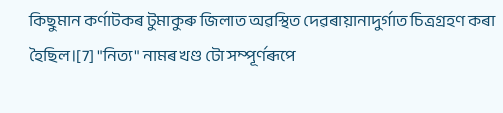কিছুমান কৰ্ণাটকৰ টুমাকুৰু জিলাত অৱস্থিত দেৱৰায়ানাদুৰ্গাত চিত্ৰগ্ৰহণ কৰা হৈছিল।[7] "নিত্য" নামৰ খণ্ড টো সম্পূৰ্ণৰূপে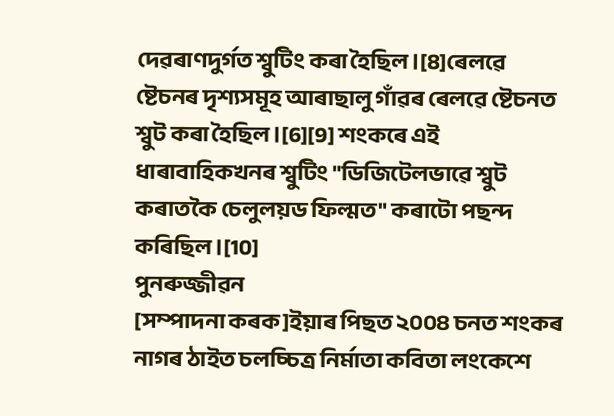দেৱৰাণদুৰ্গত শ্বুটিং কৰা হৈছিল।[8]ৰেলৱে ষ্টেচনৰ দৃশ্যসমূহ আৰাছালু গাঁৱৰ ৰেলৱে ষ্টেচনত শ্বুট কৰা হৈছিল।[6][9] শংকৰে এই ধাৰাবাহিকখনৰ শ্বুটিং "ডিজিটেলভাৱে শ্বুট কৰাতকৈ চেলুলয়ড ফিল্মত" কৰাটো পছন্দ কৰিছিল।[10]
পুনৰুজ্জীৱন
[সম্পাদনা কৰক]ইয়াৰ পিছত ২০০৪ চনত শংকৰ নাগৰ ঠাইত চলচ্চিত্ৰ নিৰ্মাতা কবিতা লংকেশে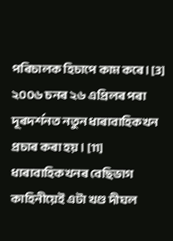পৰিচালক হিচাপে কাম কৰে। [3] ২০০৬ চনৰ ২৬ এপ্ৰিলৰ পৰা দূৰদৰ্শনত নতুন ধাৰাবাহিকখন প্ৰচাৰ কৰা হয়। [11] ধাৰাবাহিকখনৰ বেছিভাগ কাহিনীয়েই এটা খণ্ড দীঘল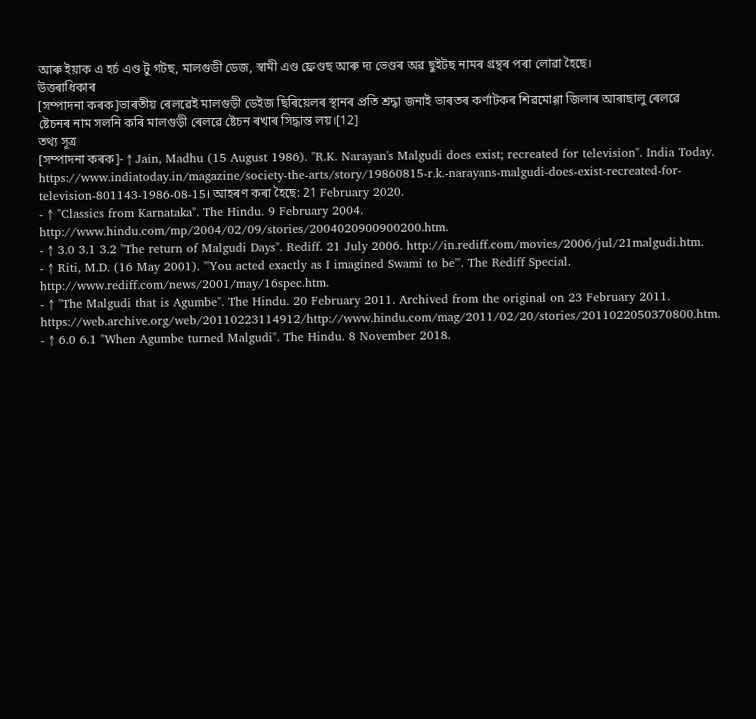আৰু ইয়াক এ হৰ্চ এণ্ড টু গটছ, মালগুডী ডেজ, স্বামী এণ্ড ফ্ৰেণ্ডছ আৰু দ্য ভেণ্ডৰ অৱ ছুইটছ নামৰ গ্ৰন্থৰ পৰা লোৱা হৈছে।
উত্তৰাধিকাৰ
[সম্পাদনা কৰক]ভাৰতীয় ৰেলৱেই মালগুড়ী ডেইজ ছিৰিয়েলৰ স্থানৰ প্ৰতি শ্ৰদ্ধা জনাই ভাৰতৰ কৰ্ণাটকৰ শিৱমোগ্গা জিলাৰ আৰাছালু ৰেলৱে ষ্টেচনৰ নাম সলনি কৰি মালগুড়ী ৰেলৱে ষ্টেচন ৰখাৰ সিদ্ধান্ত লয়।[12]
তথ্য সূত্ৰ
[সম্পাদনা কৰক]- ↑ Jain, Madhu (15 August 1986). "R.K. Narayan's Malgudi does exist; recreated for television". India Today. https://www.indiatoday.in/magazine/society-the-arts/story/19860815-r.k.-narayans-malgudi-does-exist-recreated-for-television-801143-1986-08-15। আহৰণ কৰা হৈছে: 21 February 2020.
- ↑ "Classics from Karnataka". The Hindu. 9 February 2004. http://www.hindu.com/mp/2004/02/09/stories/2004020900900200.htm.
- ↑ 3.0 3.1 3.2 "The return of Malgudi Days". Rediff. 21 July 2006. http://in.rediff.com/movies/2006/jul/21malgudi.htm.
- ↑ Riti, M.D. (16 May 2001). "'You acted exactly as I imagined Swami to be'". The Rediff Special. http://www.rediff.com/news/2001/may/16spec.htm.
- ↑ "The Malgudi that is Agumbe". The Hindu. 20 February 2011. Archived from the original on 23 February 2011. https://web.archive.org/web/20110223114912/http://www.hindu.com/mag/2011/02/20/stories/2011022050370800.htm.
- ↑ 6.0 6.1 "When Agumbe turned Malgudi". The Hindu. 8 November 2018.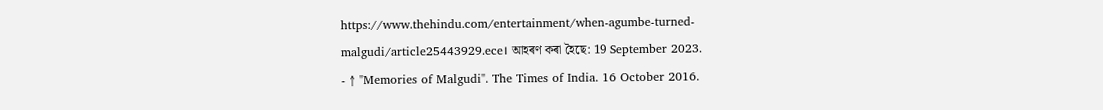https://www.thehindu.com/entertainment/when-agumbe-turned-malgudi/article25443929.ece। আহৰণ কৰা হৈছে: 19 September 2023.
- ↑ "Memories of Malgudi". The Times of India. 16 October 2016.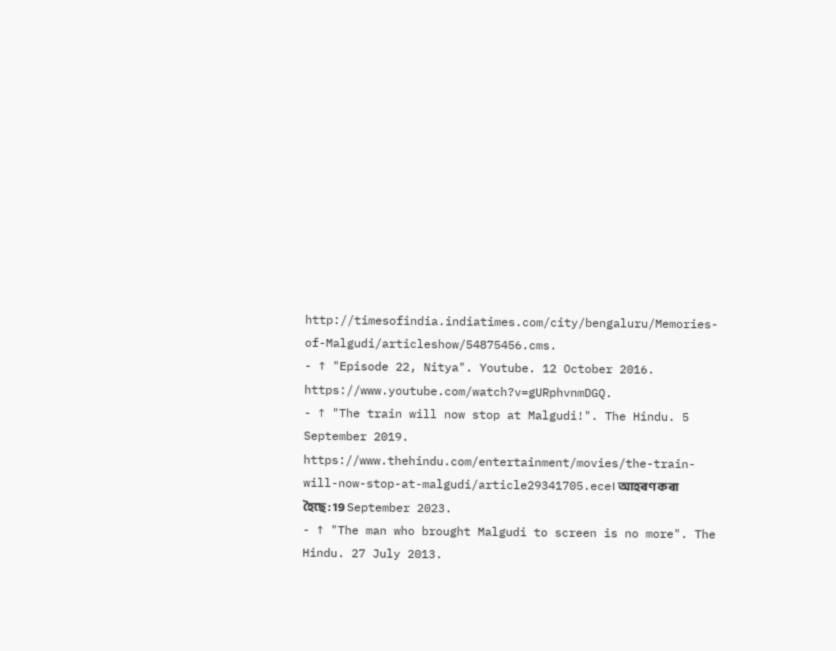http://timesofindia.indiatimes.com/city/bengaluru/Memories-of-Malgudi/articleshow/54875456.cms.
- ↑ "Episode 22, Nitya". Youtube. 12 October 2016. https://www.youtube.com/watch?v=gURphvnmDGQ.
- ↑ "The train will now stop at Malgudi!". The Hindu. 5 September 2019. https://www.thehindu.com/entertainment/movies/the-train-will-now-stop-at-malgudi/article29341705.ece। আহৰণ কৰা হৈছে: 19 September 2023.
- ↑ "The man who brought Malgudi to screen is no more". The Hindu. 27 July 2013.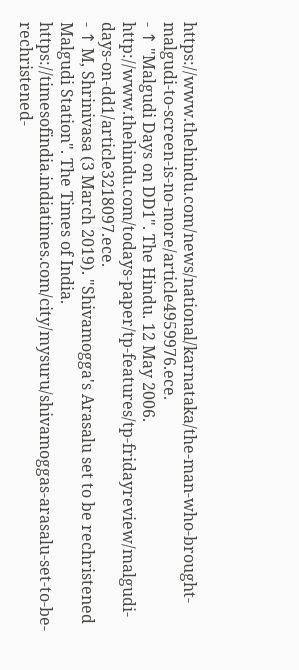https://www.thehindu.com/news/national/karnataka/the-man-who-brought-malgudi-to-screen-is-no-more/article4959976.ece.
- ↑ "Malgudi Days on DD1". The Hindu. 12 May 2006. http://www.thehindu.com/todays-paper/tp-features/tp-fridayreview/malgudi-days-on-dd1/article3218097.ece.
- ↑ M, Shrinivasa (3 March 2019). "Shivamogga's Arasalu set to be rechristened Malgudi Station". The Times of India. https://timesofindia.indiatimes.com/city/mysuru/shivamoggas-arasalu-set-to-be-rechristened-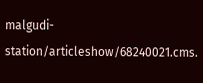malgudi-station/articleshow/68240021.cms.